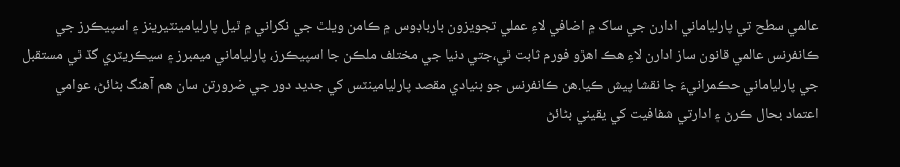عالمي سطح تي پارلياماني ادارن جي ساک ۾ اضافي لاءِ عملي تجويزون بارباڊوس ۾ ڪامن ويلٿ جي نگراني ۾ ٿيل پارليامينٽيرينز ۽ اسپيڪرز جي ڪانفرنس عالمي قانون ساز ادارن لاءِ ھڪ اهڙو فورم ثابت ٿي،جتي دنيا جي مختلف ملڪن جا اسپيڪرز، پارلياماني ميمبرز ۽ سيڪريٽري گڏ ٿي مستقبل جي پارلياماني حڪمرانيءَ جا نقشا پيش ڪيا.ھن ڪانفرنس جو بنيادي مقصد پارليامينٽس کي جديد دور جي ضرورتن سان هم آهنگ بڻائڻ، عوامي اعتماد بحال ڪرڻ ۽ ادارتي شفافيت کي يقيني بڻائڻ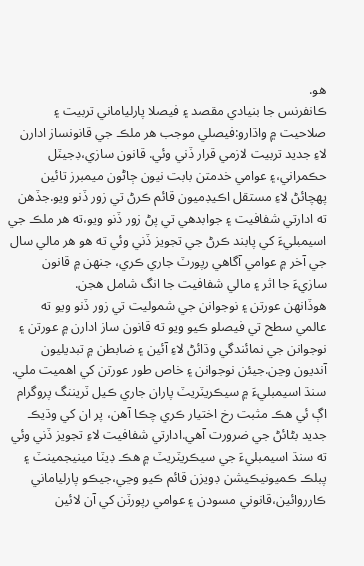ھو.
ڪانفرنس جا بنيادي مقصد ۽ فيصلا پارلياماني تربيت ۽ صلاحيت ۾ واڌارو:فيصلي موجب هر ملڪ جي قانونساز ادارن لاءِ جديد تربيت لازمي قرار ڏني وئي. قانون سازي،ڊجيٽل حڪمراني،۽ عوامي خدمتن بابت نيون ڄاڻون ميمبرز تائين پهچائڻ لاءِ مستقل اڪيڊميون قائم ڪرڻ تي زور ڏنو ويو.جڏھن ته ادارتي شفافيت ۽ جوابدهي تي پڻ زور ڏنو ويو،ته هر ملڪ جي اسيمبليءَ کي پابند ڪرڻ جي تجويز ڏني وئي ته هو هر مالي سال جي آخر ۾ عوامي آگاهي رپورٽ جاري ڪري، جنهن ۾ قانون سازيءَ جا اثر ۽ مالي شفافيت جا انگ شامل هجن.
ھوڏانھن عورتن ۽ نوجوانن جي شموليت تي زور ڏنو ويو ته عالمي سطح تي فيصلو ڪيو ويو ته قانون ساز ادارن ۾ عورتن ۽ نوجوانن جي نمائندگي وڌائڻ لاءِ آئين ۽ ضابطن ۾ تبديليون آنديون وڃن.جيئن نوجوانن ۽ خاص طور عورتن کي اھميت ملي.
سنڌ اسيمبليءَ ۾ سيڪريٽريٽ پاران جاري ڪيل ٽريننگ پروگرام اڳ ئي هڪ مثبت رخ اختيار ڪري چڪا آھن، پر ان کي وڌيڪ جديد بڻائڻ جي ضرورت آھي.ادارتي شفافيت لاءِ تجويز ڏني وئي ته سنڌ اسيمبليءَ جي سيڪريٽريٽ ۾ هڪ ڊيٽا مينيجمينٽ ۽ پبلڪ ڪميونيڪيشن ڊويزن قائم ڪيو وڃي،جيڪو پارلياماني ڪارروائين،قانوني مسودن ۽ عوامي رپورٽن کي آن لائين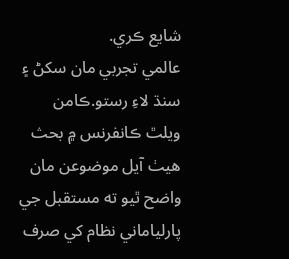شايع ڪري.
عالمي تجربي مان سکڻ ۽ سنڌ لاءِ رستو.ڪامن ويلٿ ڪانفرنس ۾ بحث هيٺ آيل موضوعن مان واضح ٿيو ته مستقبل جي پارلياماني نظام کي صرف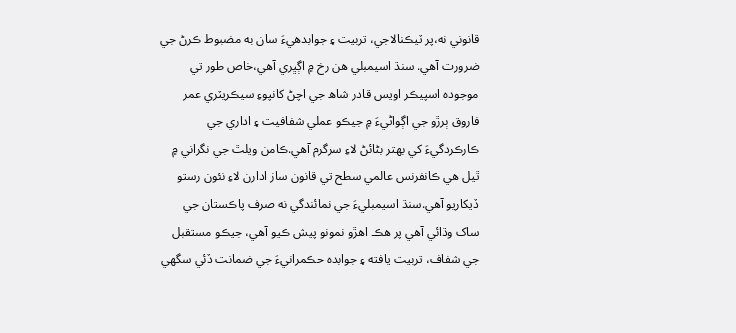قانوني نه،پر ٽيڪنالاجي، تربيت ۽ جوابدهيءَ سان به مضبوط ڪرڻ جي ضرورت آھي. سنڌ اسيمبلي هن رخ ۾ اڳڀري آهي،خاص طور تي موجودہ اسپيڪر اويس قادر شاھ جي اچڻ کانپوءِ سيڪريٽري عمر فاروق ٻرڙو جي اڳواڻيءَ ۾ جيڪو عملي شفافيت ۽ اداري جي ڪارڪردگيءَ کي بهتر بڻائڻ لاءِ سرگرم آھي.ڪامن ويلٿ جي نگراني ۾ ٿيل هي ڪانفرنس عالمي سطح تي قانون ساز ادارن لاءِ نئون رستو ڏيکاريو آهي.سنڌ اسيمبليءَ جي نمائندگي نه صرف پاڪستان جي ساک وڌائي آهي پر هڪ اهڙو نمونو پيش ڪيو آهي، جيڪو مستقبل جي شفاف، تربيت يافته ۽ جوابده حڪمرانيءَ جي ضمانت ڏئي سگهي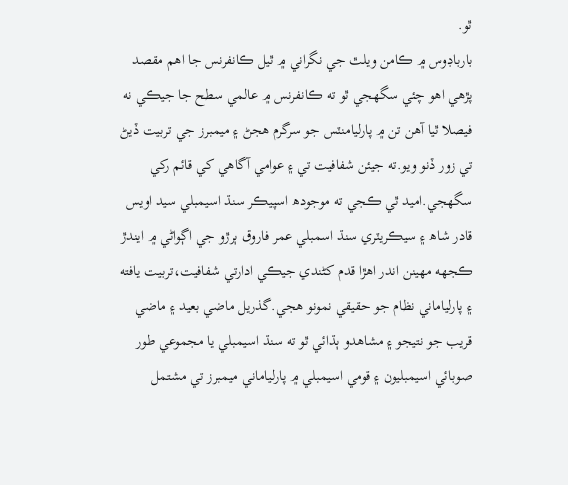ٿو.
بارباڊوس ۾ ڪامن ويلٿ جي نگراني ۾ ٿيل ڪانفرنس جا اھم مقصد پڙھي اھو چئي سگھجي ٿو ته ڪانفرنس ۾ عالمي سطح جا جيڪي نه فيصلا ٿيا آھن تن ۾ پارليامنٽس جو سرگرم ھجڻ ۽ ميمبرز جي تربيت ڏيڻ تي زور ڏنو ويو.ته جيئن شفافيت تي ۽ عوامي آگاھي کي قائم رکي سگھجي.اميد ٿي ڪجي ته موجودھ اسپيڪر سنڌ اسيمبلي سيد اويس قادر شاھ ۽ سيڪريٽري سنڌ اسمبلي عمر فاروق ٻرڙو جي اڳواڻي ۾ ايندڙ ڪجهه مھينن اندر اھڙا قدم کڻندي جيڪي ادارتي شفافيت،تربيت يافته ۽ پارلياماني نظام جو حقيقي نمونو ھجي.گذريل ماضي بعيد ۽ ماضي قريب جو نتيجو ۽ مشاھدو ٻڌائي ٿو ته سنڌ اسيمبلي يا مجموعي طور صوبائي اسيمبليون ۽ قومي اسيمبلي ۾ پارلياماني ميمبرز تي مشتمل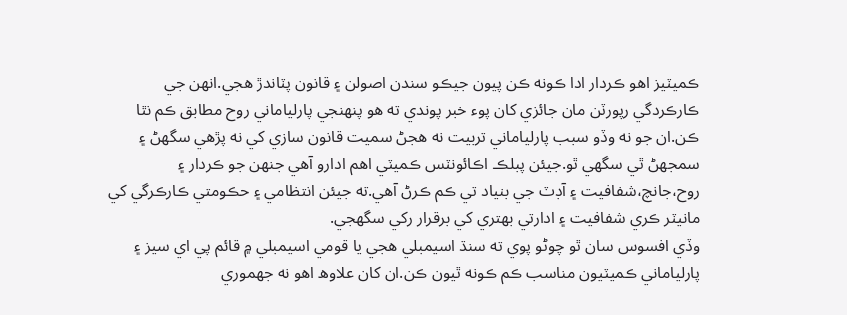ڪميٽيز اھو ڪردار ادا ڪونه ڪن پيون جيڪو سندن اصولن ۽ قانون پٽاندڙ ھجي.انھن جي ڪارڪردگي رپورٽن مان جائزي کان پوء خبر پوندي ته ھو پنھنجي پارلياماني روح مطابق ڪم نٿا ڪن.ان جو نه وڏو سبب پارلياماني تربيت نه ھجڻ سميت قانون سازي کي نه پڙھي سگھڻ ۽ سمجھڻ ٿي سگھي ٿو.جيئن پبلڪ اڪائونٽس ڪميٽي اھم ادارو آھي جنھن جو ڪردار ۽ روح،جانچ،شفافيت ۽ آڊٽ جي بنياد تي ڪم ڪرڻ آھي.ته جيئن انتظامي ۽ حڪومتي ڪارڪرگي کي مانيٽر ڪري شفافيت ۽ ادارتي بھتري کي برقرار رکي سگھجي.
وڏي افسوس سان ٿو چوڻو پوي ته سنڌ اسيمبلي ھجي يا قومي اسيمبلي ۾ قائم پي اي سيز ۽ پارلياماني ڪميٽيون مناسب ڪم ڪونه ٿيون ڪن.ان کان علاوھ اھو نه جھموري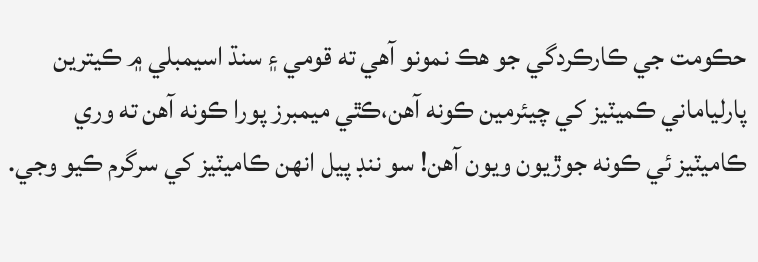حڪومت جي ڪارڪردگي جو ھڪ نمونو آھي ته قومي ۽ سنڌ اسيمبلي ۾ ڪيترين پارلياماني ڪميٽيز کي چيئرمين ڪونه آھن،ڪٿي ميمبرز پورا ڪونه آھن ته وري ڪاميٽيز ئي ڪونه جوڙيون ويون آھن! سو ننڊ پيل انھن ڪاميٽيز کي سرگرم ڪيو وجي.